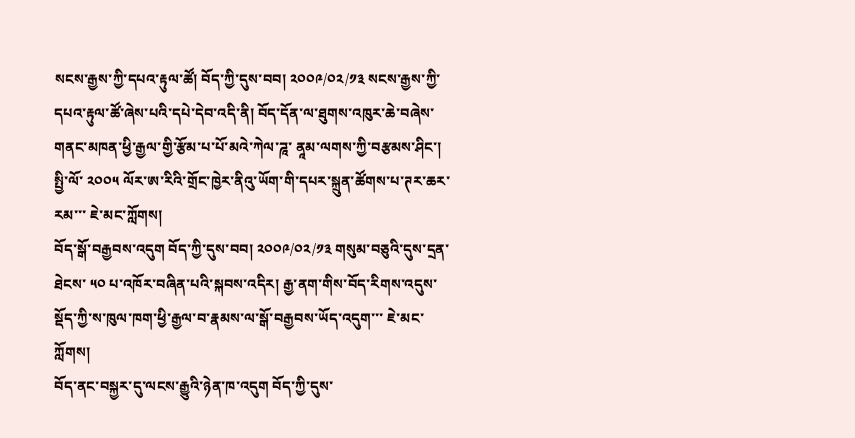སངས་རྒྱས་ཀྱི་དཔའ་རྟུལ་ཚོ། བོད་ཀྱི་དུས་བབ། ༢༠༠༩/༠༢/༡༣ སངས་རྒྱས་ཀྱི་དཔའ་རྟུལ་ཚོ་ཞེས་པའི་དཔེ་དེབ་འདི་ནི། བོད་དོན་ལ་ཐུགས་འཁུར་ཆེ་བཞེས་གནང་མཁན་ཕྱི་རྒྱལ་གྱི་རྩོམ་པ་པོ་མའེ་ཀེལ་ཌཱ་ ནཱམ་ལགས་ཀྱི་བརྩམས་ཤིང་། སྤྱི་ལོ་ ༢༠༠༥ ལོར་ཨ་རིའི་གྲོང་ཁྱེར་ནིའུ་ཡོག་གི་དཔར་སྐྲུན་ཚོགས་པ་ཊར་ཆར་རམ་་་ ཇེ་མང་ཀློགས།
བོད་སྒོ་བརྒྱབས་འདུག བོད་ཀྱི་དུས་བབ། ༢༠༠༩/༠༢/༡༣ གསུམ་བཅུའི་དུས་དྲན་ཐེངས་ ༥༠ པ་འཁོར་བཞིན་པའི་སྐབས་འདིར། རྒྱ་ནག་གིས་བོད་རིགས་འདུས་སྡོད་ཀྱི་ས་ཁུལ་ཁག་ཕྱི་རྒྱལ་བ་རྣམས་ལ་སྒོ་བརྒྱབས་ཡོད་འདུག་་་ ཇེ་མང་ཀློགས།
བོད་ནང་བསྐྱར་དུ་ལངས་རྒྱུའི་ཉེན་ཁ་འདུག བོད་ཀྱི་དུས་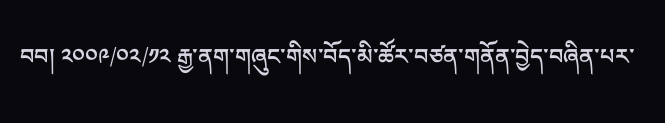བབ། ༢༠༠༩/༠༢/༡༢ རྒྱ་ནག་གཞུང་གིས་བོད་མི་ཚོར་བཙན་གནོན་བྱེད་བཞིན་པར་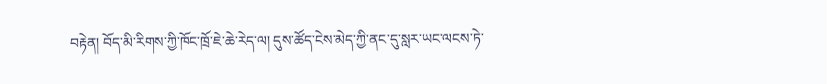བརྟེན། བོད་མི་རིགས་ཀྱི་ཁོང་ཁྲོ་ཇེ་ཆེ་རེད་ལ། དུས་ཚོད་ངེས་མེད་ཀྱི་ནང་དུ་སླར་ཡང་ལངས་ཏེ་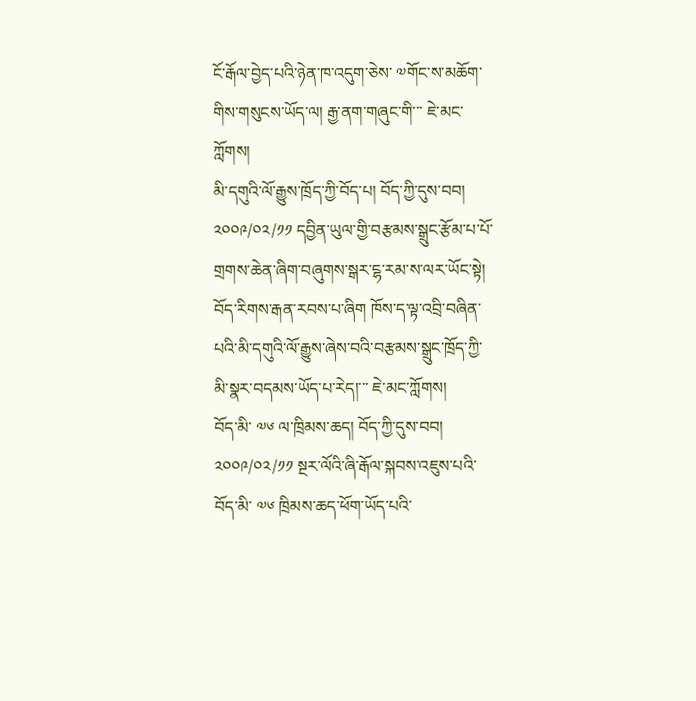ངོ་རྒོལ་བྱེད་པའི་ཉེན་ཁ་འདུག་ཅེས་ ༧གོང་ས་མཆོག་གིས་གསུངས་ཡོད་ལ། རྒྱ་ནག་གཞུང་གི་་་ ཇེ་མང་ཀློགས།
མི་དགུའི་ལོ་རྒྱུས་ཁྲོད་ཀྱི་བོད་པ། བོད་ཀྱི་དུས་བབ། ༢༠༠༩/༠༢/༡༡ དབྱིན་ཡུལ་གྱི་བརྩམས་སྒྲུང་རྩོམ་པ་པོ་གྲགས་ཆེན་ཞིག་བཞུགས་སྒར་ངྷ་རམ་ས་ལར་ཡོང་སྟེ། བོད་རིགས་རྒན་རབས་པ་ཞིག ཁོས་ད་ལྟ་འབྲི་བཞིན་པའི་མི་དགུའི་ལོ་རྒྱུས་ཞེས་བའི་བརྩམས་སྒྲུང་ཁྲོད་ཀྱི་མི་སྣར་བདམས་ཡོད་པ་རེད།་་་ ཇེ་མང་ཀློགས།
བོད་མི་ ༧༦ ལ་ཁྲིམས་ཆད། བོད་ཀྱི་དུས་བབ། ༢༠༠༩/༠༢/༡༡ སྔར་ལོའི་ཞི་རྒོལ་སྐབས་འཇུས་པའི་བོད་མི་ ༧༦ ཁྲིམས་ཆད་ཕོག་ཡོད་པའི་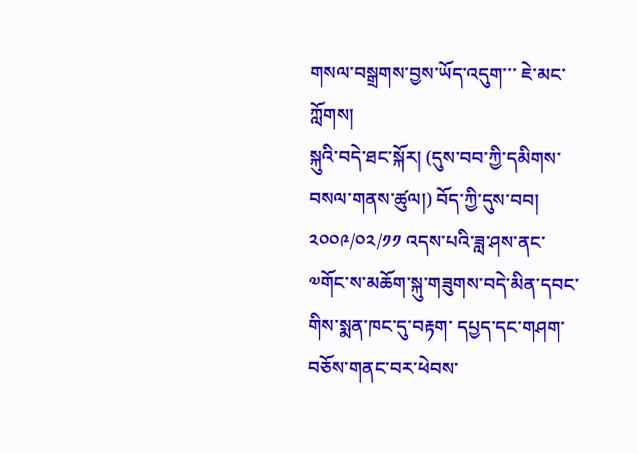གསལ་བསྒྲགས་བྱས་ཡོད་འདུག་་་ ཇེ་མང་ཀློགས།
སྐུའི་བདེ་ཐང་སྐོར། (དུས་བབ་ཀྱི་དམིགས་བསལ་གནས་ཚུལ།) བོད་ཀྱི་དུས་བབ། ༢༠༠༩/༠༢/༡༡ འདས་པའི་ཟླ་ཤས་ནང་༧གོང་ས་མཆོག་སྐུ་གཟུགས་བདེ་མིན་དབང་གིས་སྨན་ཁང་དུ་བརྟག་ དཔྱད་དང་གཤག་བཅོས་གནང་བར་ཕེབས་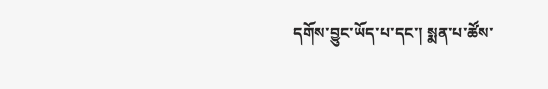དགོས་བྱུང་ཡོད་པ་དང་། སྨན་པ་ཚོས་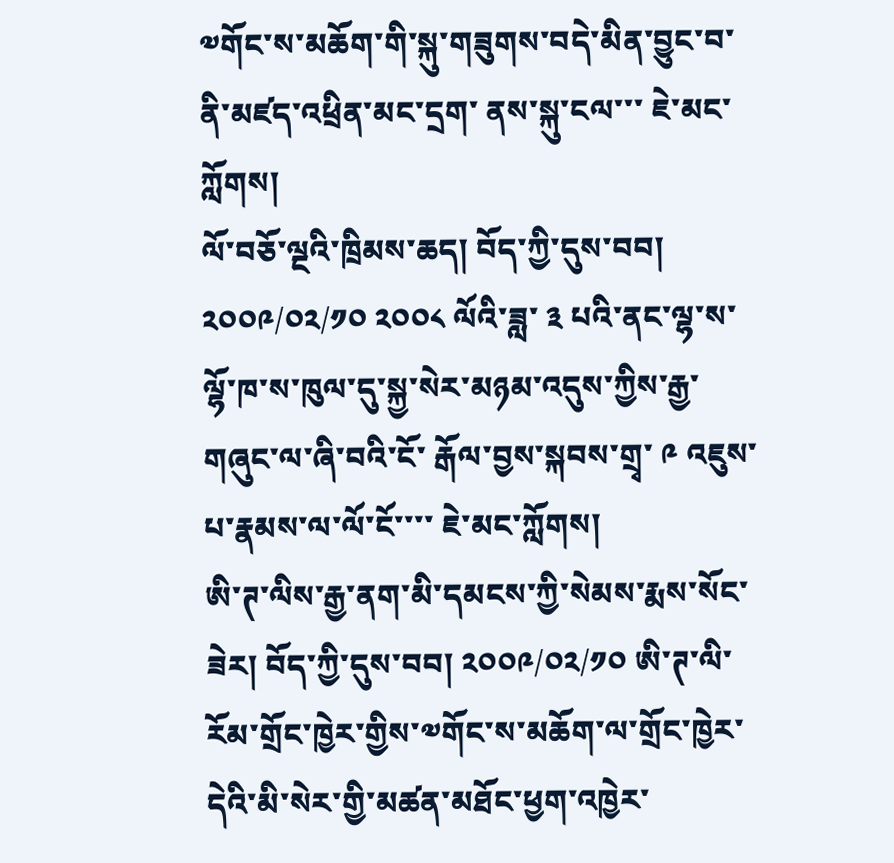༧གོང་ས་མཆོག་གི་སྐུ་གཟུགས་བདེ་མིན་བྱུང་བ་ནི་མཛད་འཕྲིན་མང་དྲག་ ནས་སྐུ་ངལ་་་ ཇེ་མང་ཀློགས།
ལོ་བཅོ་ལྔའི་ཁྲིམས་ཆད། བོད་ཀྱི་དུས་བབ། ༢༠༠༩/༠༢/༡༠ ༢༠༠༨ ལོའི་ཟླ་ ༣ པའི་ནང་ལྷ་ས་ལྷོ་ཁ་ས་ཁུལ་དུ་སྐྱ་སེར་མཉམ་འདུས་ཀྱིས་རྒྱ་གཞུང་ལ་ཞི་བའི་ངོ་ རྒོལ་བྱས་སྐབས་གྲྭ་ ༩ འཇུས་པ་རྣམས་ལ་ལོ་ངོ་་་་ ཇེ་མང་ཀློགས།
ཨི་ཊ་ལིས་རྒྱ་ནག་མི་དམངས་ཀྱི་སེམས་རྨས་སོང་ཟེར། བོད་ཀྱི་དུས་བབ། ༢༠༠༩/༠༢/༡༠ ཨི་ཊ་ལི་རོམ་གྲོང་ཁྱེར་གྱིས་༧གོང་ས་མཆོག་ལ་གྲོང་ཁྱེར་དེའི་མི་སེར་གྱི་མཚན་མཐོང་ཕྱག་འཁྱེར་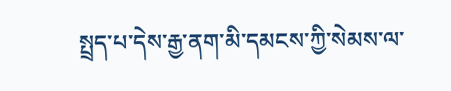སྤྲད་པ་དེས་རྒྱ་ནག་མི་དམངས་ཀྱི་སེམས་ལ་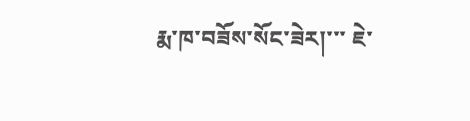རྨ་ཁ་བཟོས་སོང་ཟེར།་་་ ཇེ་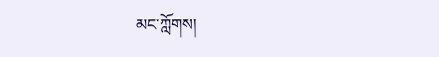མང་ཀློགས།